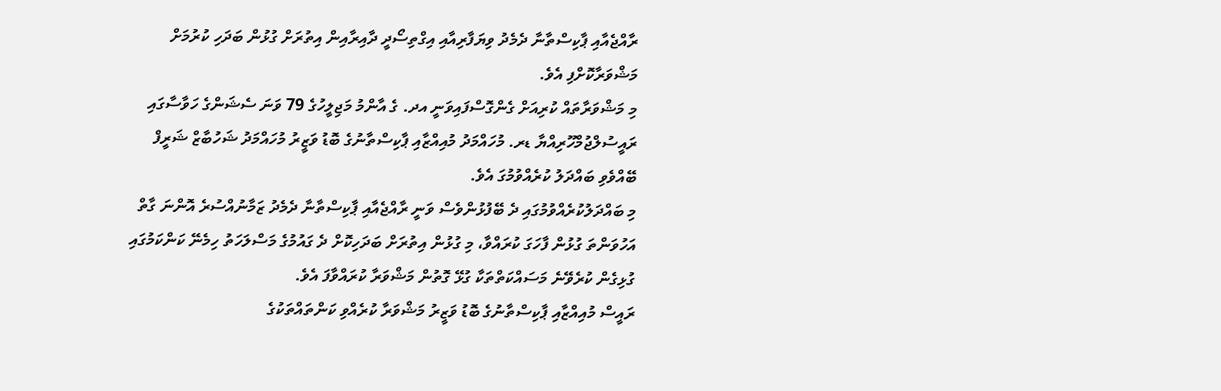ރާއްޖެއާއި ޕާކިސްތާނާ ދެމެދު ވިޔަފާރިއާއި އިގްތިސޯދީ ދާއިރާއިން އިތުރަށް ގުޅުން ބަދަހި ކުރުމަށް މަޝްވަރާކޮށްފި އެވެ.
މި މަޝްވަރާތައް ކުރިއަށް ގެންގޮސްފައިވަނީ އދ. ގެ އާންމު މަޖިލީހުގެ 79 ވަނަ ސެޝަންގެ ހަވާސާގައި ރައީސުލްޖުމްހޫރިއްޔާ ޑރ. މުހައްމަދު މުއިއްޒާއި ޕާކިސްތާނުގެ ބޮޑު ވަޒީރު މުހައްމަދު ޝަހުބާޒް ޝަރީފް ބޭއްވެވި ބައްދަލު ކުރެއްވުމުގަ އެވެ.
މި ބައްދަލުކުރެއްވުމުގައި ދެ ބޭފުޅުންވެސް ވަނީ ރާއްޖެއާއި ޕާކިސްތާނާ ދެމެދު ޒަމާނުއްސުރެ އޮންނަ ގާތް އަހުވަންތަ ގުޅުން ފާހަގަ ކުރައްވާ، މި ގުޅުން އިތުރަށް ބަދަހިކޮށް ދެ ގައުމުގެ މަސްލަހަތު ހިމެނޭ ކަންކަމުގައި ގުޅިގެން ކުރެވޭނެ މަސައްކަތްތަކާ ގުޅޭ ގޮތުން މަޝްވަރާ ކުރައްވާފަ އެވެ.
ރައީސް މުއިއްޒާއި ޕާކިސްތާނުގެ ބޮޑު ވަޒީރު މަޝްވަރާ ކުރެއްވި ކަންތައްތަކުގެ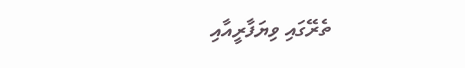ތެރޭގައި ވިޔަފާރީއާއި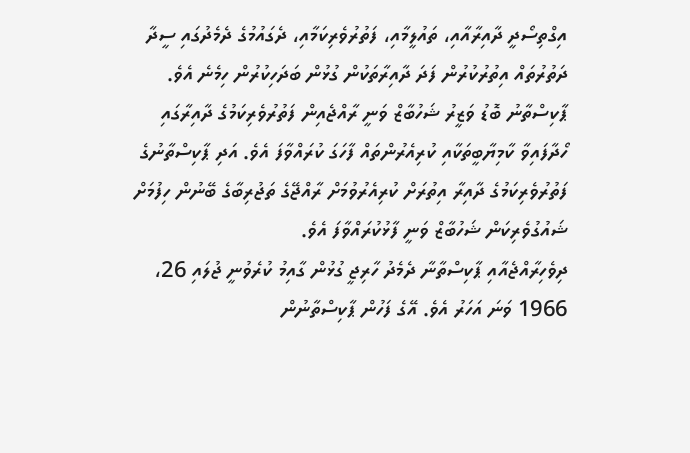އިގްތިސޯދީ ދާއިރާއާއި، ތައުލީމާއި، ފަތުރުވެރިކަމާއި، ދެގައުމުގެ ދެމެދުގައި ސީދާ ދަތުރުތައް އިތުރުކުރުން ފަދަ ދާއިރާތަކުން ގުޅުން ބަދަހިކުރުން ހިމެނެ އެވެ.
ޕާކިސްތާނު ބޮޑު ވަޒީރު ޝަހުބާޒް ވަނީ ރާއްޖެއިން ފަތުރުވެރިކަމުގެ ދާއިރާގައި ހޯދާފައިވާ ކާމިޔާބީތަކާއި ކުރިއެރުންތައް ފާހަގަ ކުރައްވާފަ އެވެ. އަދި ޕާކިސްތާނުގެ ފަތުރުވެރިކަމުގެ ދާއިރާ އިތުރަށް ކުރިއެރުވުމަށް ރާއްޖޭގެ ތަޖުރިބާގެ ބޭނުން ހިފުމަށް ޝައުގުވެރިކަން ޝަހުބާޒް ވަނީ ފާޅުކުރައްވާފަ އެވެ.
ދިވެހިރާއްޖެއާއި ޕާކިސްތާނާ ދެމެދު ހާރިޖީ ގުޅުން ގާއިމު ކުރެވުނީ ޖުލައި 26، 1966 ވަނަ އަހަރު އެވެ. އޭގެ ފަހުން ޕާކިސްތާނުން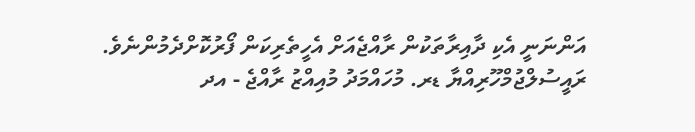އަންނަނީ އެކި ދާއިރާތަކުން ރާއްޖެއަށް އެހީތެރިކަން ފޯރުކޮށްދެމުންނެވެ.
ރައީސުލްޖުމްހޫރިއްޔާ ޑރ. މުހައްމަދު މުއިއްޒު ރާއްޖެ - އދ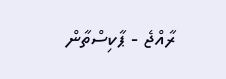ރާއްޖެ - ޕާކިސްތާން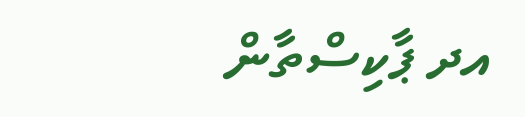އދ ޕާކިސްތާން